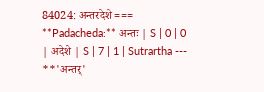84024: अन्तरदेशे === **Padacheda:** अन्तः | S | 0 | 0 | अदेशे | S | 7 | 1 | Sutrartha --- **'अन्तर्'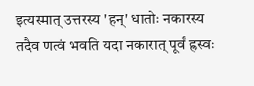इत्यस्मात् उत्तरस्य 'हन्' धातोः नकारस्य तदैव णत्वं भवति यदा नकारात् पूर्वं ह्रस्वः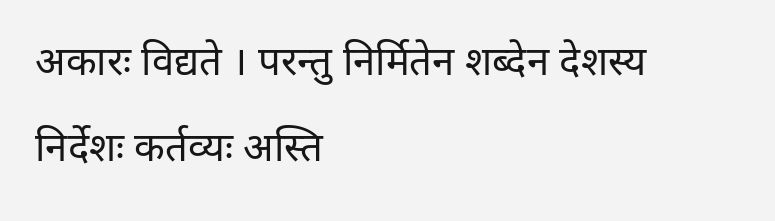अकारः विद्यते । परन्तु निर्मितेन शब्देन देशस्य निर्देशः कर्तव्यः अस्ति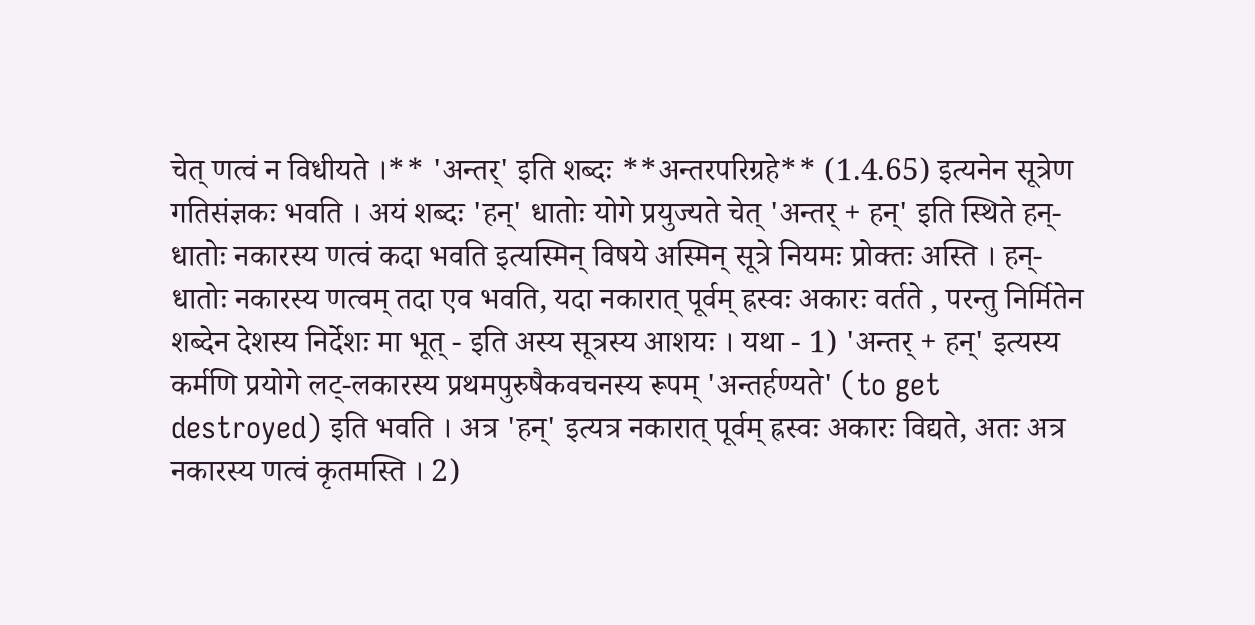चेत् णत्वं न विधीयते ।** 'अन्तर्' इति शब्दः **अन्तरपरिग्रहे** (1.4.65) इत्यनेन सूत्रेण गतिसंज्ञकः भवति । अयं शब्दः 'हन्' धातोः योगे प्रयुज्यते चेत् 'अन्तर् + हन्' इति स्थिते हन्-धातोः नकारस्य णत्वं कदा भवति इत्यस्मिन् विषये अस्मिन् सूत्रे नियमः प्रोक्तः अस्ति । हन्-धातोः नकारस्य णत्वम् तदा एव भवति, यदा नकारात् पूर्वम् ह्रस्वः अकारः वर्तते , परन्तु निर्मितेन शब्देन देशस्य निर्देशः मा भूत् - इति अस्य सूत्रस्य आशयः । यथा - 1) 'अन्तर् + हन्' इत्यस्य कर्मणि प्रयोगे लट्-लकारस्य प्रथमपुरुषैकवचनस्य रूपम् 'अन्तर्हण्यते' (to get destroyed) इति भवति । अत्र 'हन्' इत्यत्र नकारात् पूर्वम् ह्रस्वः अकारः विद्यते, अतः अत्र नकारस्य णत्वं कृतमस्ति । 2)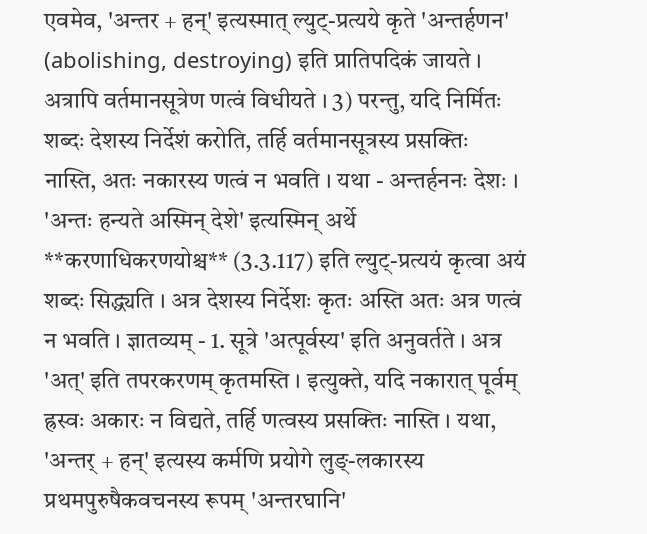एवमेव, 'अन्तर + हन्' इत्यस्मात् ल्युट्-प्रत्यये कृते 'अन्तर्हणन' (abolishing, destroying) इति प्रातिपदिकं जायते । अत्रापि वर्तमानसूत्रेण णत्वं विधीयते । 3) परन्तु, यदि निर्मितः शब्दः देशस्य निर्देशं करोति, तर्हि वर्तमानसूत्रस्य प्रसक्तिः नास्ति, अतः नकारस्य णत्वं न भवति । यथा - अन्तर्हननः देशः । 'अन्तः हन्यते अस्मिन् देशे' इत्यस्मिन् अर्थे **करणाधिकरणयोश्च** (3.3.117) इति ल्युट्-प्रत्ययं कृत्वा अयं शब्दः सिद्ध्यति । अत्र देशस्य निर्देशः कृतः अस्ति अतः अत्र णत्वं न भवति । ज्ञातव्यम् - 1. सूत्रे 'अत्पूर्वस्य' इति अनुवर्तते । अत्र 'अत्' इति तपरकरणम् कृतमस्ति । इत्युक्ते, यदि नकारात् पूर्वम् ह्रस्वः अकारः न विद्यते, तर्हि णत्वस्य प्रसक्तिः नास्ति । यथा, 'अन्तर् + हन्' इत्यस्य कर्मणि प्रयोगे लुङ्-लकारस्य प्रथमपुरुषैकवचनस्य रूपम् 'अन्तरघानि'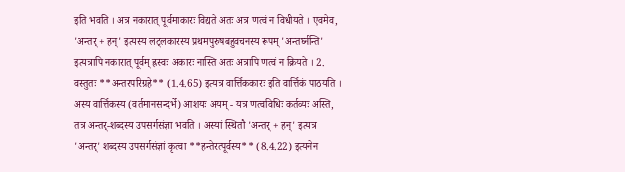इति भवति । अत्र नकारात् पूर्वमाकारः विद्यते अतः अत्र णत्वं न विधीयते । एवमेव, 'अन्तर् + हन्' इत्यस्य लट्लकारस्य प्रथमपुरुषबहुवचनस्य रूपम् 'अन्तर्घ्नन्ति' इत्यत्रापि नकारात् पूर्वम् ह्रस्वः अकारः नास्ति अतः अत्रापि णत्वं न क्रियते । 2. वस्तुतः **अन्तरपरिग्रहे** (1.4.65) इत्यत्र वार्त्तिककारः इति वार्त्तिकं पाठयति । अस्य वार्त्तिकस्य (वर्तमानसन्दर्भे) आशयः अयम् - यत्र णत्वविधिः कर्तव्यः अस्ति, तत्र अन्तर्-शब्दस्य उपसर्गसंज्ञा भवति । अस्यां स्थितौ 'अन्तर् + हन्' इत्यत्र 'अन्तर्' शब्दस्य उपसर्गसंज्ञां कृत्वा **हन्तेरत्पूर्वस्य** (8.4.22) इत्यनेन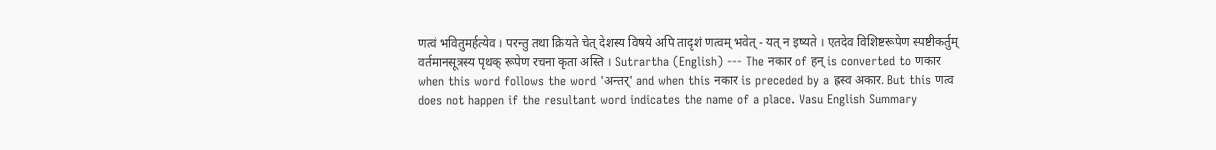णत्वं भवितुमर्हत्येव । परन्तु तथा क्रियते चेत् देशस्य विषये अपि तादृशं णत्वम् भवेत् - यत् न इष्यते । एतदेव विशिष्टरूपेण स्पष्टीकर्तुम् वर्तमानसूत्रस्य पृथक् रूपेण रचना कृता अस्ति । Sutrartha (English) --- The नकार of हन् is converted to णकार when this word follows the word 'अन्तर्' and when this नकार is preceded by a ह्रस्व अकार. But this णत्व does not happen if the resultant word indicates the name of a place. Vasu English Summary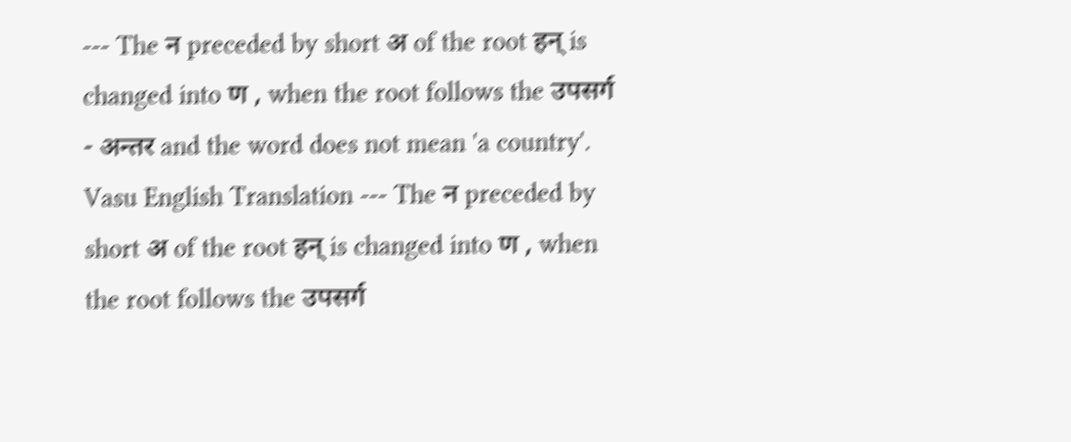--- The न preceded by short अ of the root हन् is changed into ण , when the root follows the उपसर्ग - अन्तर and the word does not mean 'a country'. Vasu English Translation --- The न preceded by short अ of the root हन् is changed into ण , when the root follows the उपसर्ग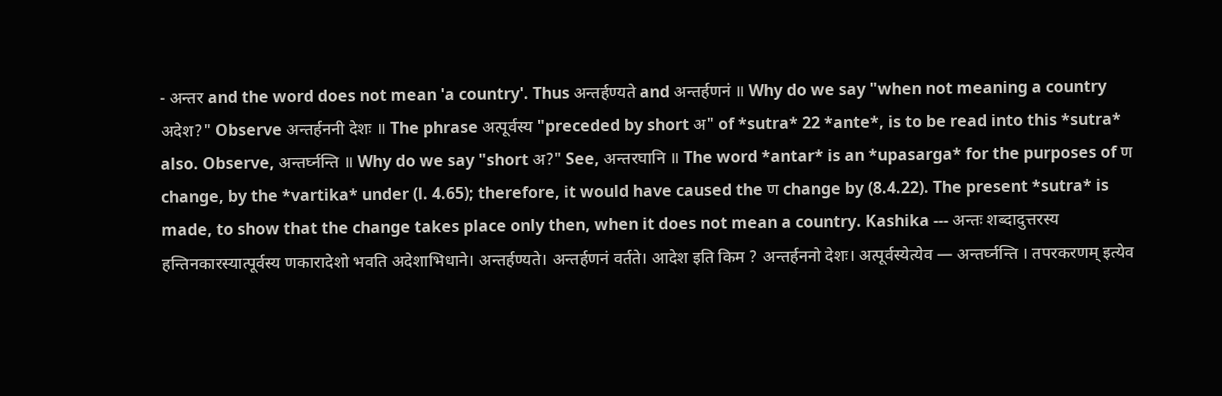- अन्तर and the word does not mean 'a country'. Thus अन्तर्हण्यते and अन्तर्हणनं ॥ Why do we say "when not meaning a country अदेश?" Observe अन्तर्हननी देशः ॥ The phrase अत्पूर्वस्य "preceded by short अ" of *sutra* 22 *ante*, is to be read into this *sutra* also. Observe, अन्तर्घ्नन्ति ॥ Why do we say "short अ?" See, अन्तरघानि ॥ The word *antar* is an *upasarga* for the purposes of ण change, by the *vartika* under (l. 4.65); therefore, it would have caused the ण change by (8.4.22). The present *sutra* is made, to show that the change takes place only then, when it does not mean a country. Kashika --- अन्तः शब्दादुत्तरस्य हन्तिनकारस्यात्पूर्वस्य णकारादेशो भवति अदेशाभिधाने। अन्तर्हण्यते। अन्तर्हणनं वर्तते। आदेश इति किम ? अन्तर्हननो देशः। अत्पूर्वस्येत्येव — अन्तर्घ्नन्ति । तपरकरणम् इत्येव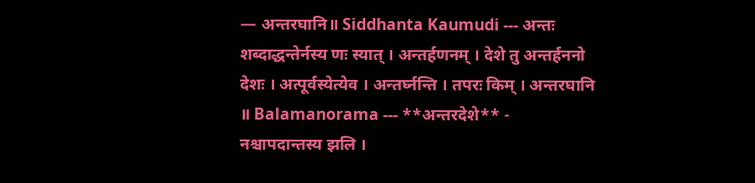— अन्तरघानि॥ Siddhanta Kaumudi --- अन्तः शब्दाद्धन्तेर्नस्य णः स्यात् । अन्तर्हणनम् । देशे तु अन्तर्हननो देशः । अत्पूर्वस्येत्येव । अन्तर्घ्नन्ति । तपरः किम् । अन्तरघानि ॥ Balamanorama --- **अन्तरदेशे** - नश्चापदान्तस्य झलि ।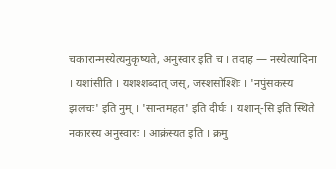चकारान्मस्येत्यनुकृष्यते, अनुस्वार इति च । तदाह — नस्येत्यादिना । यशांसीति । यशश्शब्दात् जस्, जस्शसोश्शिः । 'नपुंसकस्य झलचः' इति नुम् । 'सान्तमहत' इति दीर्घः । यशान्-सि इति स्थिते नकारस्य अनुस्वारः । आक्रंस्यत इति । क्रमु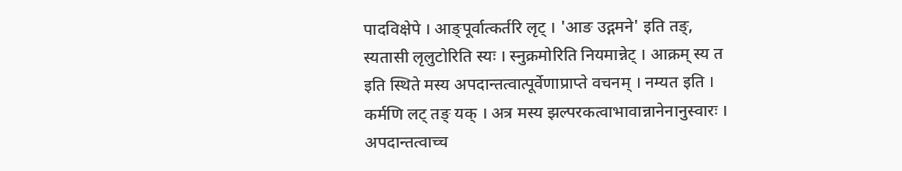पादविक्षेपे । आङ्पूर्वात्कर्तरि लृट् । 'आङ उद्गमने' इति तङ्, स्यतासी लृलुटोरिति स्यः । स्नुक्रमोरिति नियमान्नेट् । आक्रम् स्य त इति स्थिते मस्य अपदान्तत्वात्पूर्वेणाप्राप्ते वचनम् । नम्यत इति । कर्मणि लट् तङ् यक् । अत्र मस्य झल्परकत्वाभावान्नानेनानुस्वारः । अपदान्तत्वाच्च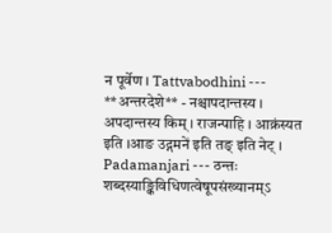न पूर्वेण । Tattvabodhini --- **अन्तरदेशे** - नश्चापदान्तस्य । अपदान्तस्य किम् । राजन्पाहि । आक्रंस्यत इति ।आङ उद्गमने॑ इति तङ् इति नेट् । Padamanjari --- ठन्तः शब्दस्याङ्किविधिणत्वेषूपसंख्यानम्ऽ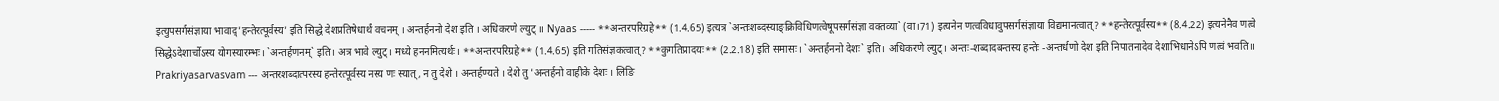इत्युपसर्गसंज्ञाया भावाद्'हन्तेरत्पूर्वस्य' इति सिद्धे देशप्रतिषेधार्थं वचनम् । अन्तर्हननो देश इति । अधिकरणे ल्युट् ॥ Nyaas ----- **अन्तरपरिग्रहे** (1.4.65) इत्यत्र `अन्तःशब्दस्याङ्क्रिविधिणत्वेषूपसर्गसंज्ञा वक्तव्या` (वा।71) इत्यनेन णत्वविधावुपसर्गसंज्ञाया विद्यमानत्वात्? **हन्तेरत्पूर्वस्य** (8.4.22) इत्यनेनैव णत्वे सिद्धेऽदेशार्चोऽस्य योगस्यारम्भः। `अन्तर्हणनम्` इति। अत्र भावे ल्युट्। मध्ये हननमित्यर्थः। **अन्तरपरिग्रहे** (1.4.65) इति गतिसंज्ञकत्वात्? **कुगतिप्रादयः** (2.2.18) इति समासः। `अन्तर्हननो देशः` इति। अधिकरणे ल्युट्। अन्तः-शब्दादबन्तस्य हन्तेः -अन्तर्धणो देश इति निपातनादेव देशाभिधानेऽपि णत्वं भवति॥ Prakriyasarvasvam --- अन्तरशब्दात्परस्य हन्तेरत्पूर्वस्य नस्य णः स्यात्, न तु देशे । अन्तर्हण्यते । देशे तु 'अन्तर्हनो वाहीके देशः । लिङि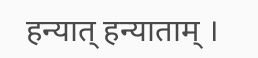हन्यात् हन्याताम् ।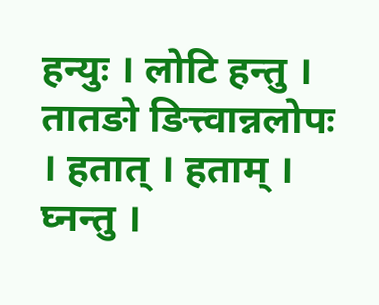हन्युः । लोटि हन्तु । तातङो ङित्त्वान्नलोपः । हतात् । हताम् । घ्नन्तु ।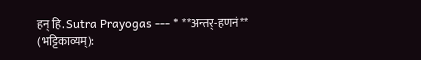हन् हि. Sutra Prayogas --- * **अन्तर्-हणनं** (भट्टिकाव्यम्):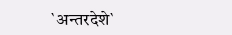`अन्तरदेशे`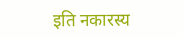इति नकारस्य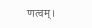णत्वम्।